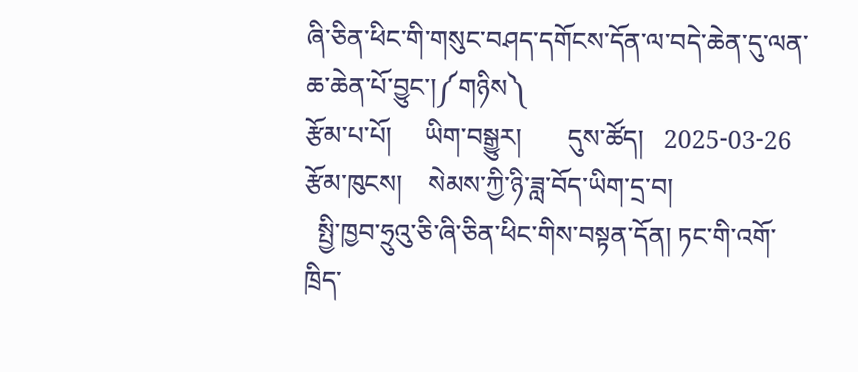ཞི་ཅིན་ཕིང་གི་གསུང་བཤད་དགོངས་དོན་ལ་བདེ་ཆེན་དུ་ལན་ཆ་ཆེན་པོ་བྱུང་།༼གཉིས༽
རྩོམ་པ་པོ།     ཡིག་བསྒྱུར།       དུས་ཚོད།   2025-03-26   རྩོམ་ཁུངས།    སེམས་ཀྱི་ཉི་ཟླ་བོད་ཡིག་དྲ་བ།
  སྤྱི་ཁྱབ་ཧྲུའུ་ཅི་ཞི་ཅིན་ཕིང་གིས་བསྟན་དོན། ཏང་གི་འགོ་ཁྲིད་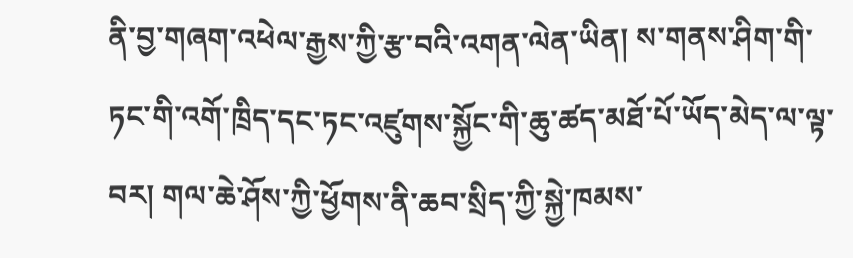ནི་བྱ་གཞག་འཕེལ་རྒྱས་ཀྱི་རྩ་བའི་འགན་ལེན་ཡིན། ས་གནས་ཤིག་གི་ཏང་གི་འགོ་ཁྲིད་དང་ཏང་འཛུགས་སྐྱོང་གི་ཆུ་ཚད་མཐོ་པོ་ཡོད་མེད་ལ་ལྟ་བར། གལ་ཆེ་ཤོས་ཀྱི་ཕྱོགས་ནི་ཆབ་སྲིད་ཀྱི་སྐྱེ་ཁམས་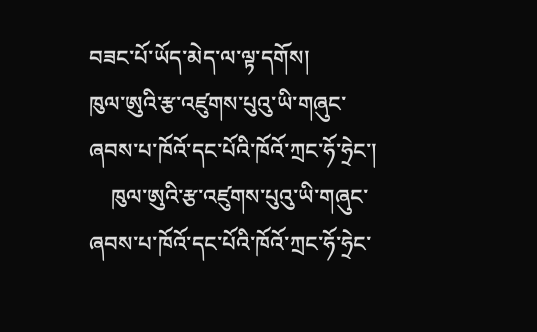བཟང་པོ་ཡོད་མེད་ལ་ལྟ་དགོས།
ཁུལ་ཨུའི་རྩ་འཛུགས་པུའུ་ཡི་གཞུང་ཞབས་པ་ཁོའོ་དང་པོའི་ཁོའོ་ཀྲང་ཧོ་ཧྲེང་།
    ཁུལ་ཨུའི་རྩ་འཛུགས་པུའུ་ཡི་གཞུང་ཞབས་པ་ཁོའོ་དང་པོའི་ཁོའོ་ཀྲང་ཧོ་ཧྲེང་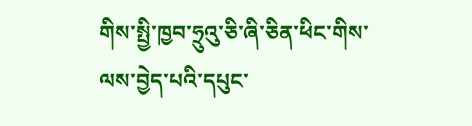གིས་སྤྱི་ཁྱབ་ཧྲུའུ་ཅི་ཞི་ཅིན་ཕིང་གིས་ལས་བྱེད་པའི་དཔུང་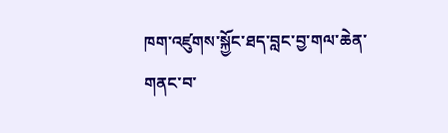ཁག་འཛུགས་སྐྱོང་ཐད་བླང་བྱ་གལ་ཆེན་གནང་བ་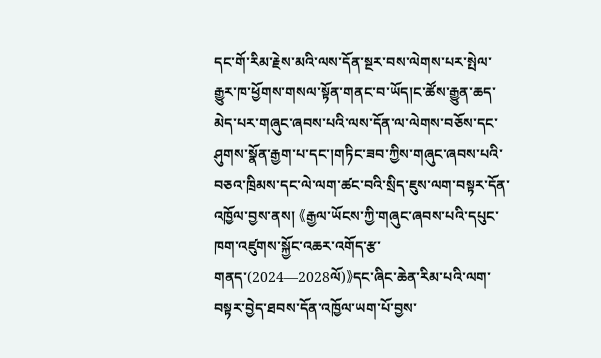དང་གོ་རིམ་རྗེས་མའི་ལས་དོན་སྔར་བས་ལེགས་པར་སྤེལ་རྒྱུར་ཁ་ཕྱོགས་གསལ་སྟོན་གནང་བ་ཡོད།ང་ཚོས་རྒྱུན་ཆད་མེད་པར་གཞུང་ཞབས་པའི་ལས་དོན་ལ་ལེགས་བཅོས་དང་ཤུགས་སྣོན་རྒྱག་པ་དང་།གཏིང་ཟབ་ཀྱིས་གཞུང་ཞབས་པའི་བཅའ་ཁྲིམས་དང་ལེ་ལག་ཚང་བའི་སྲིད་ཇུས་ལག་བསྟར་དོན་འཁྱོལ་བྱས་ནས། 《རྒྱལ་ཡོངས་ཀྱི་གཞུང་ཞབས་པའི་དཔུང་ཁག་འཛུགས་སྐྱོང་འཆར་འགོད་རྩ་གནད་(2024—2028ལོ)》དང་ཞིང་ཆེན་རིམ་པའི་ལག་བསྟར་བྱེད་ཐབས་དོན་འཁྱོལ་ཡག་པོ་བྱས་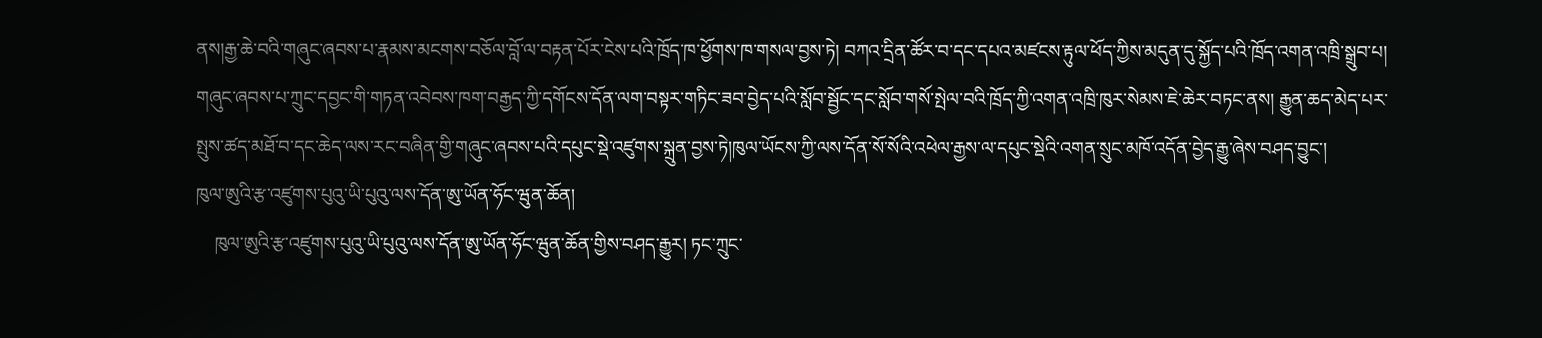ནས།རྒྱ་ཆེ་བའི་གཞུང་ཞབས་པ་རྣམས་མངགས་བཅོལ་བློ་ལ་བརྟན་པོར་ངེས་པའི་ཁྲོད་ཁ་ཕྱོགས་ཁ་གསལ་བྱས་ཏེ། བཀའ་དྲིན་ཚོར་བ་དང་དཔའ་མཛངས་རྟུལ་ཕོད་ཀྱིས་མདུན་དུ་སྐྱོད་པའི་ཁྲོད་འགན་འཁྲི་སྒྲུབ་པ། གཞུང་ཞབས་པ་ཀྲུང་དབྱང་གི་གཏན་འབེབས་ཁག་བརྒྱད་ཀྱི་དགོངས་དོན་ལག་བསྟར་གཏིང་ཟབ་བྱེད་པའི་སློབ་སྦྱོང་དང་སློབ་གསོ་སྤེལ་བའི་ཁྲོད་ཀྱི་འགན་འཁྲི་ཁུར་སེམས་ཇེ་ཆེར་བཏང་ནས། རྒྱུན་ཆད་མེད་པར་སྤུས་ཚད་མཐོ་བ་དང་ཆེད་ལས་རང་བཞིན་གྱི་གཞུང་ཞབས་པའི་དཔུང་སྡེ་འཛུགས་སྐྲུན་བྱས་ཏེ།ཁུལ་ཡོངས་ཀྱི་ལས་དོན་སོ་སོའི་འཕེལ་རྒྱས་ལ་དཔུང་སྡེའི་འགན་སྲུང་མཁོ་འདོན་བྱེད་རྒྱུ་ཞེས་བཤད་བྱུང་།
ཁུལ་ཨུའི་རྩ་འཛུགས་པུའུ་ཡི་པུའུ་ལས་དོན་ཨུ་ཡོན་ཧོང་ཝུན་ཆོན།
    ཁུལ་ཨུའི་རྩ་འཛུགས་པུའུ་ཡི་པུའུ་ལས་དོན་ཨུ་ཡོན་ཧོང་ཝུན་ཆོན་གྱིས་བཤད་རྒྱུར། ཏང་ཀྲུང་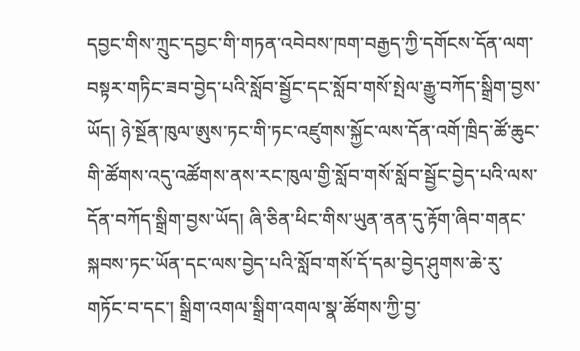དབྱང་གིས་ཀྲུང་དབྱང་གི་གཏན་འབེབས་ཁག་བརྒྱད་ཀྱི་དགོངས་དོན་ལག་བསྟར་གཏིང་ཟབ་བྱེད་པའི་སློབ་སྦྱོང་དང་སློབ་གསོ་སྤེལ་རྒྱུ་བཀོད་སྒྲིག་བྱས་ཡོད། ཉེ་སྔོན་ཁུལ་ཨུས་ཏང་གི་ཏང་འཛུགས་སྐྱོང་ལས་དོན་འགོ་ཁྲིད་ཚོ་ཆུང་གི་ཚོགས་འདུ་འཚོགས་ནས་རང་ཁུལ་གྱི་སློབ་གསོ་སློབ་སྦྱོང་བྱེད་པའི་ལས་དོན་བཀོད་སྒྲིག་བྱས་ཡོད། ཞི་ཅིན་ཕིང་གིས་ཡུན་ནན་དུ་རྟོག་ཞིབ་གནང་སྐབས་ཏང་ཡོན་དང་ལས་བྱེད་པའི་སློབ་གསོ་དོ་དམ་བྱེད་ཤུགས་ཆེ་རུ་གཏོང་བ་དང་། སྒྲིག་འགལ་སྒྲིག་འགལ་སྣ་ཚོགས་ཀྱི་བྱ་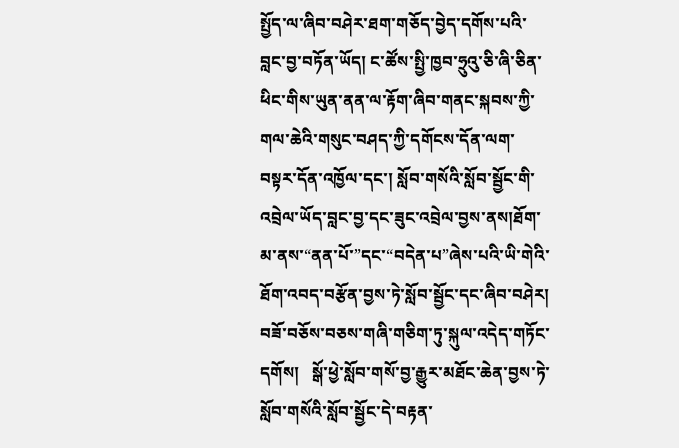སྤྱོད་ལ་ཞིབ་བཤེར་ཐག་གཅོད་བྱེད་དགོས་པའི་བླང་བྱ་བཏོན་ཡོད། ང་ཚོས་སྤྱི་ཁྱབ་ཧྲུའུ་ཅི་ཞི་ཅིན་ཕིང་གིས་ཡུན་ནན་ལ་རྟོག་ཞིབ་གནང་སྐབས་ཀྱི་གལ་ཆེའི་གསུང་བཤད་ཀྱི་དགོངས་དོན་ལག་བསྟར་དོན་འཁྱོལ་དང་། སློབ་གསོའི་སློབ་སྦྱོང་གི་འབྲེལ་ཡོད་བླང་བྱ་དང་ཟུང་འབྲེལ་བྱས་ནས།ཐོག་མ་ནས་“ནན་པོ་”དང་“བདེན་པ”ཞེས་པའི་ཡི་གེའི་ཐོག་འབད་བརྩོན་བྱས་ཏེ་སློབ་སྦྱོང་དང་ཞིབ་བཤེར།   བཟོ་བཅོས་བཅས་གཞི་གཅིག་ཏུ་སྐུལ་འདེད་གཏོང་དགོས།   སྒོ་ཕྱེ་སློབ་གསོ་བྱ་རྒྱུར་མཐོང་ཆེན་བྱས་ཏེ་སློབ་གསོའི་སློབ་སྦྱོང་དེ་བརྟན་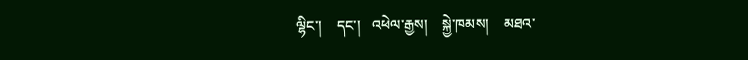ལྷིང་།    དང་།   འཕེལ་རྒྱས།    སྐྱེ་ཁམས།    མཐའ་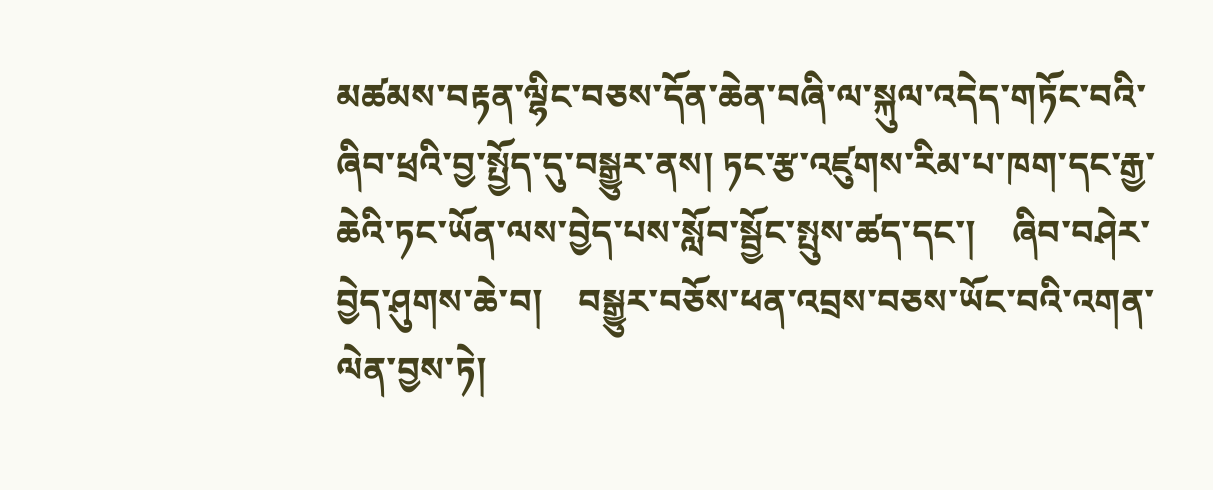མཚམས་བརྟན་ལྷིང་བཅས་དོན་ཆེན་བཞི་ལ་སྐུལ་འདེད་གཏོང་བའི་ཞིབ་ཕྲའི་བྱ་སྤྱོད་དུ་བསྒྱུར་ནས། ཏང་རྩ་འཛུགས་རིམ་པ་ཁག་དང་རྒྱ་ཆེའི་ཏང་ཡོན་ལས་བྱེད་པས་སློབ་སྦྱོང་སྤུས་ཚད་དང་།    ཞིབ་བཤེར་བྱེད་ཤུགས་ཆེ་བ།    བསྒྱུར་བཅོས་ཕན་འབྲས་བཅས་ཡོང་བའི་འགན་ལེན་བྱས་ཏེ།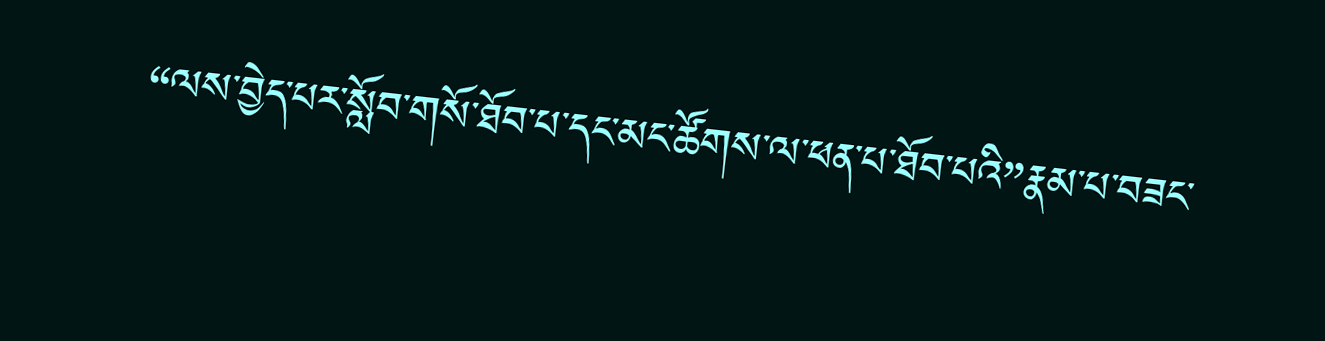“ལས་བྱེད་པར་སློབ་གསོ་ཐོབ་པ་དང་མང་ཚོགས་ལ་ཕན་པ་ཐོབ་པའི”རྣམ་པ་བཟང་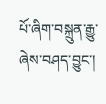པོ་ཞིག་བསྐྲུན་རྒྱུ་ཞེས་བཤད་བྱུང་།